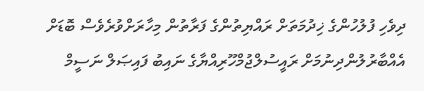ދިވެހި ފުލުހުންގެ ޚިދުމަތަށް ރައްޔިތުންގެ ފަރާތުން މިހާރަށްވުރެވެސް ބޮޑަށް އެއްބާރުލުންދިނުމަށް ރައީސުލްޖުމްހޫރިއްޔާގެ ނައިބު ފައިޞަލް ނަސީމް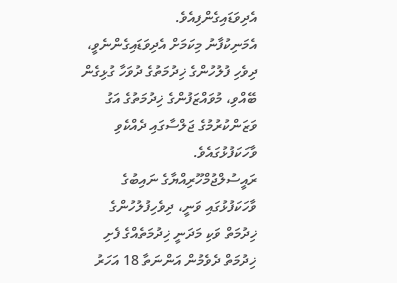އެދިވަޑައިގެންފިއެވެ.
އެމަނިކުފާނު މިކަމަށް އެދިވަޑައިގެންނެވީ، ދިވެހި ފުލުހުންގެ ޚިދުމަތުގެ ދުވަހާ ގުޅިގެން ބޭއްވި، މުވައްޒަފުންގެ ޚިދުމަތުގެ އަގު ވަޒަންކުރުމުގެ ޖަލްސާގައި ދެއްކެވި ވާހަކަފުޅުގައެވެ.
ރައީސުލްޖުމްހޫރިއްޔާގެ ނައިބުގެ ވާހަކަފުޅުގައި ވަނީ، ދިވެހިފުލުހުންގެ ޚިދުމަތް ވަކި މަދަނީ ޚިދުމަތެއްގެ ފެށި ޚިދުމަތް ދެވެމުން އަންނަތާ 18 އަހަރު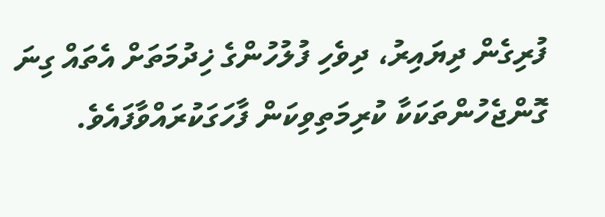ފުރިގެން ދިޔައިރު، ދިވެހި ފުލުހުންގެ ޚިދުމަތަށް އެތައް ގިނަ ގޮންޖެހުންތަކަކާ ކުރިމަތިވިކަން ފާހަގަކުރައްވާފައެވެ.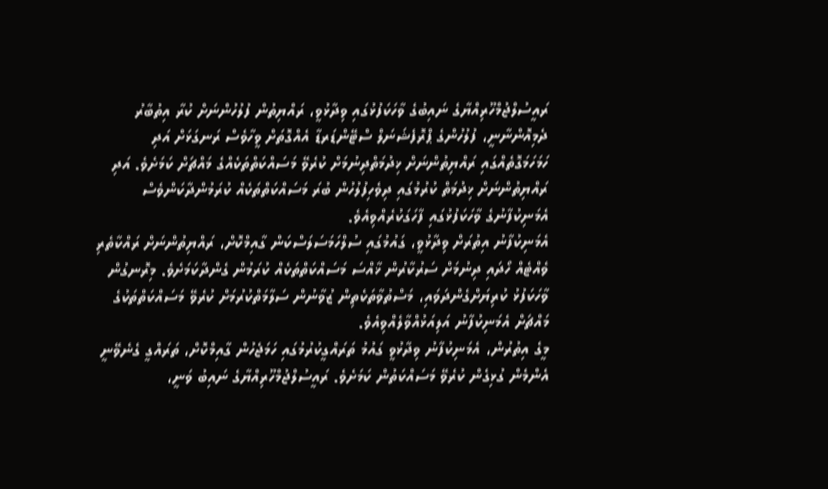ރައީސުލްޖުމްހޫރިއްޔާގެ ނައިބުގެ ވާހަކަފުޅުގައި ވިދާޅުވީ، ރައްޔިތުން ފުލުހުންނަށް ކުރާ އިތުބާރު ދެމިއޮންނާނީ، ފުލުހުންގެ ޕްރޮފެޝަނަލް ސްޓޭންޑަރޑާ އެއްގޮތަށް ވީހާވެސް ރަނގަޅަށް އަދި ހަމަހަމަގޮތެއްގައި ރައްޔިތުންނަށް ޚިދުމަތްދިނުމަށް ކުރެވޭ މަސައްކަތްތަކެއްގެ މައްޗަށް ކަމަށެވެ. އަދި ރައްޔިތުންނަށް ޚިދުމަތް ކުރުމުގައި ދިވެހިފުލުހުން ބުރަ މަސައްކަތްތަކެއް ކުރަމުންދާކަންވެސް އެމަނިކުފާނުގެ ވާހަކަފުޅުގައި ފާހަގަކުރެއްވިއެވެ.
އެމަނިކުފާނު އިތުރަށް ވިދާޅުވީ، ގައުމުގައި ސުލްހަމަސަލަސްކަން ގާއިމްކޮށް، ރައްޔިތުންނަށް ރައްކާތެރި ވެއްޓެއް ހޯދައި ދިނުމަށް ސަރުކާރުން ޚާއްސަ މަސައްކަތްތަކެއް ކުރަމުން ގެންދާކަމަށެވެ. މިރޮނގުން ވާހަކަފުޅު ކުރިޔަށްގެންދަވައި، މަސްތުވާތަކެތިން ޒުވާނުން ސަލާމަތްކުރުމަށް ކުރެވޭ މަސައްކަތްތަކުގެ މައްޗަށް އެމަނިކުފާނު އަލިއަޅުއްވާލެއްވިއެވެ.
މީގެ އިތުރުން، އެމަނިކުފާނު ވިދާޅުވީ ގައުމު ތަރައްގީކުރުމުގައި ހަމަޖެހުން ގާއިމްކޮށް، ތަރައްގީ ގެނެވޭނީ އެންމެން ގުޅިގެން ކުރެވޭ މަސައްކަތުން ކަމަށެވެ. ރައީސުލްޖުމްހޫރިއްޔާގެ ނައިބު ވަނީ،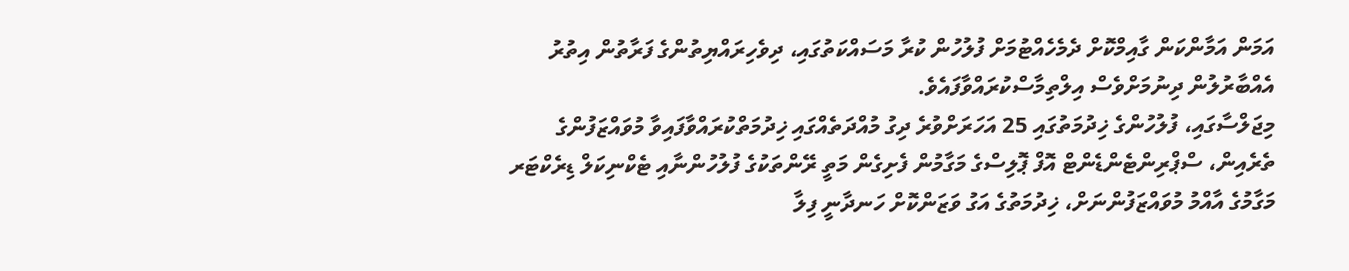އަމަން އަމާންކަން ގާއިމްކޮށް ދެމެހެއްޓުމަށް ފުލުހުން ކުރާ މަސައްކަތުގައި، ދިވެހިރައްޔިތުންގެ ފަރާތުން އިތުރު އެއްބާރުލުން ދިނުމަށްވެސް އިލްތިމާސްކުރައްވާފައެވެ.
މިޖަލްސާގައި، ފުލުހުންގެ ޚިދުމަތުގައި 25 އަހަރަށްވުރެ ދިގު މުއްދަތެއްގައި ޚިދުމަތްކުރައްވާފައިވާ މުވައްޒަފުންގެ ތެރެއިން، ސްޕްރިންޓެންޑެންޓް އޮފް ޕޮލިސްގެ މަގާމުން ފެށިގެން މަތީ ރޭންތަކުގެ ފުލުހުންނާއި ޓެކްނިކަލް ޑިރެކްޓަރ މަގާމުގެ އާއްމު މުވައްޒަފުންނަށް، ޚިދުމަތުގެ އަގު ވަޒަންކޮށް ހަނދާނީ ފިލާ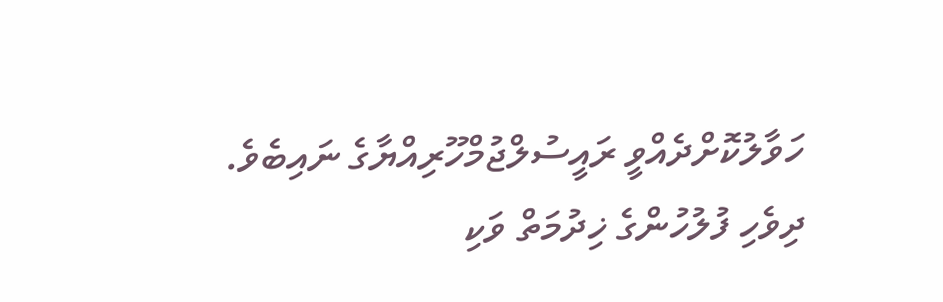ހަވާލުކޮށްދެއްވީ ރައީސުލްޖުމްހޫރިއްޔާގެ ނައިބެވެ.
ދިވެހި ފުލުހުންގެ ޚިދުމަތް ވަކި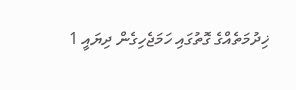ޚިދުމަތެއްގެ ގޮތުގައި ހަމަޖެހިގެން ދިޔައީ 1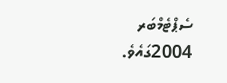ސެޕްޓެމްބަރ 2004ގައެވެ.